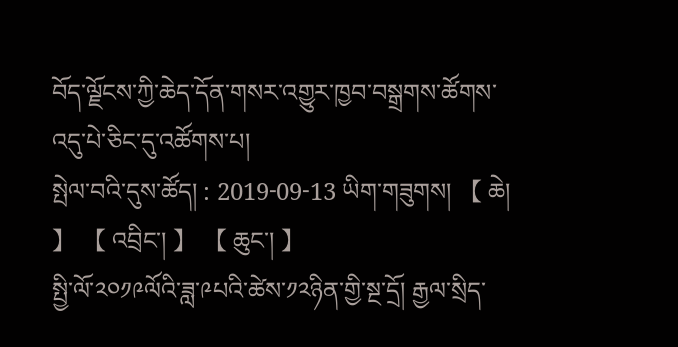བོད་ལྗོངས་ཀྱི་ཆེད་དོན་གསར་འགྱུར་ཁྱབ་བསྒྲགས་ཚོགས་འདུ་པེ་ཅིང་དུ་འཚོགས་པ།
སྤེལ་བའི་དུས་ཚོད། : 2019-09-13 ཡིག་གཟུགས། 【 ཆེ། 】 【 འབྲིང་། 】 【 ཆུང་། 】
སྤྱི་ལོ་༢༠༡༩ལོའི་ཟླ་༩པའི་ཚེས་༡༢ཉིན་གྱི་སྔ་དྲོ། རྒྱལ་སྲིད་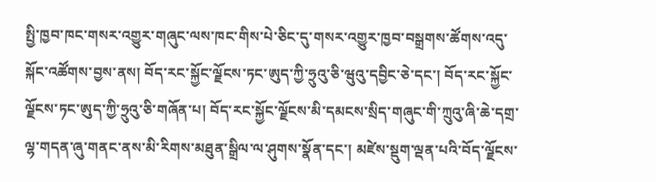སྤྱི་ཁྱབ་ཁང་གསར་འགྱུར་གཞུང་ལས་ཁང་གིས་པེ་ཅིང་དུ་གསར་འགྱུར་ཁྱབ་བསྒྲགས་ཚོགས་འདུ་སྐོང་འཚོགས་བྱས་ནས། བོད་རང་སྐྱོང་ལྗོངས་ཏང་ཨུད་ཀྱི་ཧྲུའུ་ཅི་ཝུའུ་དབྱིང་ཅེ་དང་། བོད་རང་སྐྱོང་ལྗོངས་ཏང་ཨུད་ཀྱི་ཧྲུའུ་ཅི་གཞོན་པ། བོད་རང་སྐྱོང་ལྗོངས་མི་དམངས་སྲིད་གཞུང་གི་ཀྲུའུ་ཞི་ཆེ་དགྲ་ལྷ་གདན་ཞུ་གནང་ནས་མི་རིགས་མཐུན་སྒྲིལ་ལ་ཤུགས་སྣོན་དང་། མཛེས་སྡུག་ལྡན་པའི་བོད་ལྗོངས་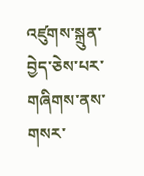འཛུགས་སྐྲུན་བྱེད་ཅེས་པར་གཞིགས་ནས་གསར་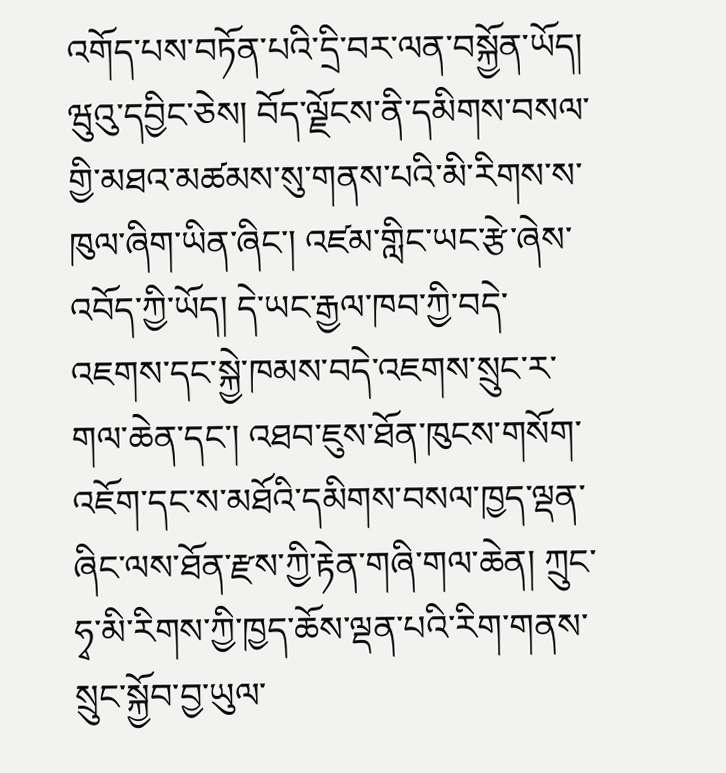འགོད་པས་བཏོན་པའི་དྲི་བར་ལན་བསྐྱོན་ཡོད།
ཝུའུ་དབྱིང་ཅེས། བོད་ལྗོངས་ནི་དམིགས་བསལ་གྱི་མཐའ་མཚམས་སུ་གནས་པའི་མི་རིགས་ས་ཁུལ་ཞིག་ཡིན་ཞིང་། འཛམ་གླིང་ཡང་རྩེ་ཞེས་འབོད་ཀྱི་ཡོད། དེ་ཡང་རྒྱལ་ཁབ་ཀྱི་བདེ་འཇགས་དང་སྐྱེ་ཁམས་བདེ་འཇགས་སྲུང་ར་གལ་ཆེན་དང་། འཐབ་ཇུས་ཐོན་ཁུངས་གསོག་འཇོག་དང་ས་མཐོའི་དམིགས་བསལ་ཁྱད་ལྡན་ཞིང་ལས་ཐོན་རྫས་ཀྱི་རྟེན་གཞི་གལ་ཆེན། ཀྲུང་ཧྭ་མི་རིགས་ཀྱི་ཁྱད་ཆོས་ལྡན་པའི་རིག་གནས་སྲུང་སྐྱོབ་བྱ་ཡུལ་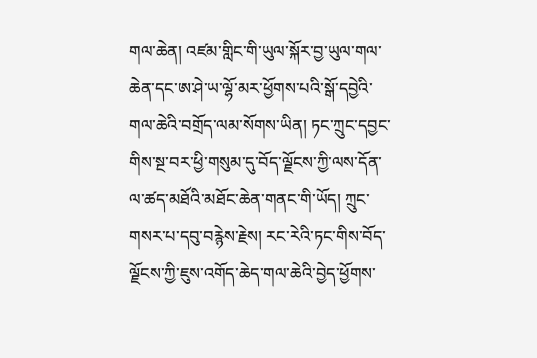གལ་ཆེན། འཛམ་གླིང་གི་ཡུལ་སྐོར་བྱ་ཡུལ་གལ་ཆེན་དང་ཨ་ཤེ་ཡ་ལྷོ་མར་ཕྱོགས་པའི་སྒོ་དབྱེའི་གལ་ཆེའི་བགྲོད་ལམ་སོགས་ཡིན། ཏང་ཀྲུང་དབྱང་གིས་སྔ་བར་ཕྱི་གསུམ་དུ་བོད་ལྗོངས་ཀྱི་ལས་དོན་ལ་ཚད་མཐོའི་མཐོང་ཆེན་གནང་གི་ཡོད། ཀྲུང་གསར་པ་དབུ་བརྙེས་རྗེས། རང་རེའི་ཏང་གིས་བོད་ལྗོངས་ཀྱི་ཇུས་འགོད་ཆེད་གལ་ཆེའི་བྱེད་ཕྱོགས་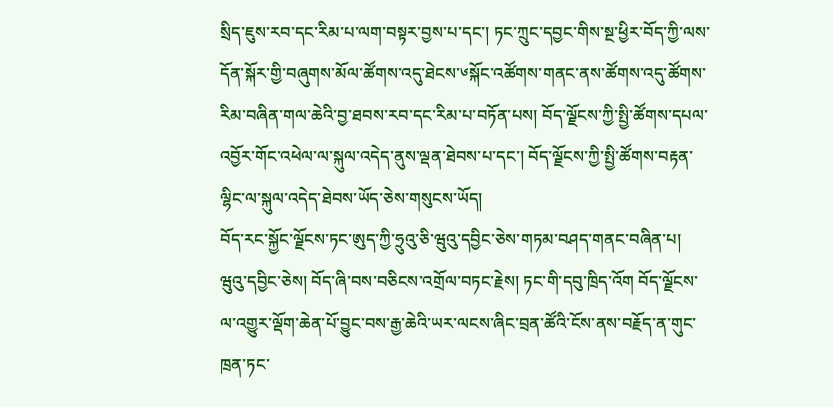སྲིད་ཇུས་རབ་དང་རིམ་པ་ལག་བསྟར་བྱས་པ་དང་། ཏང་ཀྲུང་དབྱང་གིས་སྔ་ཕྱིར་བོད་ཀྱི་ལས་དོན་སྐོར་གྱི་བཞུགས་མོལ་ཚོགས་འདུ་ཐེངས་༦སྐོང་འཚོགས་གནང་ནས་ཚོགས་འདུ་ཚོགས་རིམ་བཞིན་གལ་ཆེའི་བྱ་ཐབས་རབ་དང་རིམ་པ་བཏོན་པས། བོད་ལྗོངས་ཀྱི་སྤྱི་ཚོགས་དཔལ་འབྱོར་གོང་འཕེལ་ལ་སྐུལ་འདེད་ནུས་ལྡན་ཐེབས་པ་དང་། བོད་ལྗོངས་ཀྱི་སྤྱི་ཚོགས་བརྟན་ལྷིང་ལ་སྐུལ་འདེད་ཐེབས་ཡོད་ཅེས་གསུངས་ཡོད།
བོད་རང་སྐྱོང་ལྗོངས་ཏང་ཨུད་ཀྱི་ཧྲུའུ་ཅི་ཝུའུ་དབྱིང་ཅེས་གཏམ་བཤད་གནང་བཞིན་པ།
ཝུའུ་དབྱིང་ཅེས། བོད་ཞི་བས་བཅིངས་འགྲོལ་བཏང་རྗེས། ཏང་གི་དབུ་ཁྲིད་འོག བོད་ལྗོངས་ལ་འགྱུར་ལྡོག་ཆེན་པོ་བྱུང་བས་རྒྱ་ཆེའི་ཡར་ལངས་ཞིང་བྲན་ཚོའི་ངོས་ནས་བརྗོད་ན་གུང་ཁྲན་ཏང་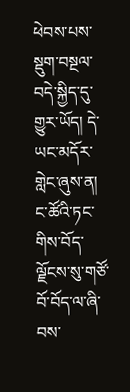ཕེབས་པས་སྡུག་བསྔལ་བདེ་སྐྱིད་དུ་གྱུར་ཡོད། དེ་ཡང་མདོར་གླེང་ཞུས་ན། ང་ཚོའི་ཏང་གིས་བོད་ལྗོངས་སུ་གཙོ་བོ་བོད་ལ་ཞི་བས་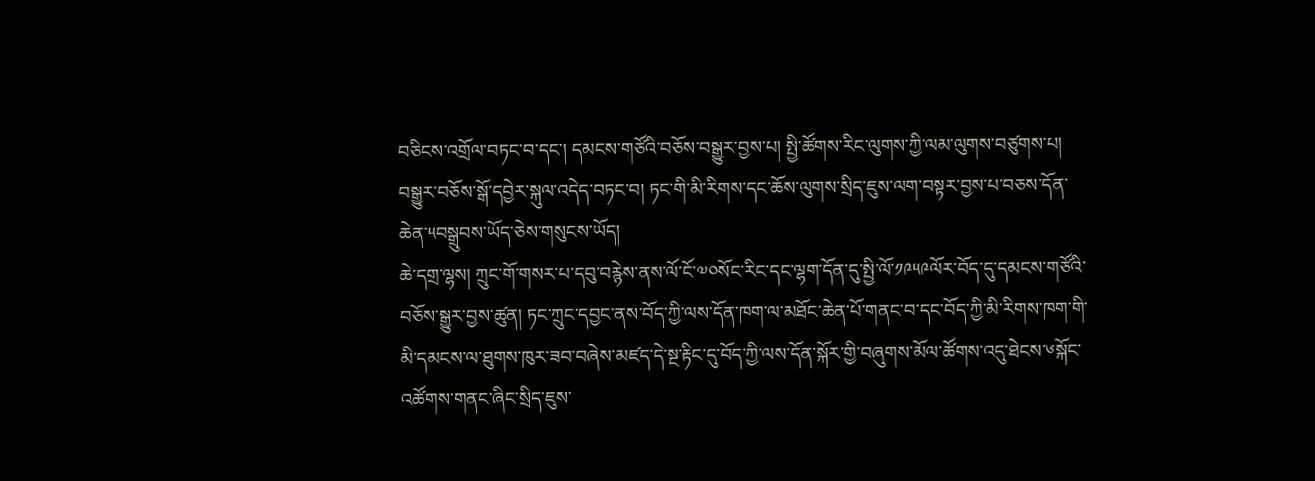བཅིངས་འགྲོལ་བཏང་བ་དང་། དམངས་གཙོའི་བཅོས་བསྒྱུར་བྱས་པ། སྤྱི་ཚོགས་རིང་ལུགས་ཀྱི་ལམ་ལུགས་བཙུགས་པ། བསྒྱུར་བཅོས་སྒོ་དབྱེར་སྐུལ་འདེད་བཏང་བ། ཏང་གི་མི་རིགས་དང་ཆོས་ལུགས་སྲིད་ཇུས་ལག་བསྟར་བྱས་པ་བཅས་དོན་ཆེན་༥བསྒྲུབས་ཡོད་ཅེས་གསུངས་ཡོད།
ཆེ་དགྲ་ལྷས། ཀྲུང་གོ་གསར་པ་དབུ་བརྙེས་ནས་ལོ་ངོ་༧༠སོང་རིང་དང་ལྷག་དོན་དུ་སྤྱི་ལོ་༡༩༥༩ལོར་བོད་དུ་དམངས་གཙོའི་བཅོས་སྒྱུར་བྱས་ཚུན། ཏང་ཀྲུང་དབྱང་ནས་བོད་ཀྱི་ལས་དོན་ཁག་ལ་མཐོང་ཆེན་པོ་གནང་བ་དང་བོད་ཀྱི་མི་རིགས་ཁག་གི་མི་དམངས་ལ་ཐུགས་ཁུར་ཟབ་བཞེས་མཛད་དེ་སྔ་རྟིང་དུ་བོད་ཀྱི་ལས་དོན་སྐོར་གྱི་བཞུགས་མོལ་ཚོགས་འདུ་ཐེངས་༦སྐོང་འཚོགས་གནང་ཞིང་སྲིད་ཇུས་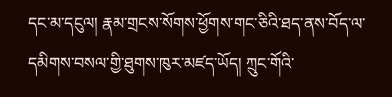དང་མ་དངུལ། རྣམ་གྲངས་སོགས་ཕྱོགས་གང་ཅིའི་ཐད་ནས་བོད་ལ་དམིགས་བསལ་གྱི་ཐུགས་ཁུར་མཛད་ཡོད། ཀྲུང་གོའི་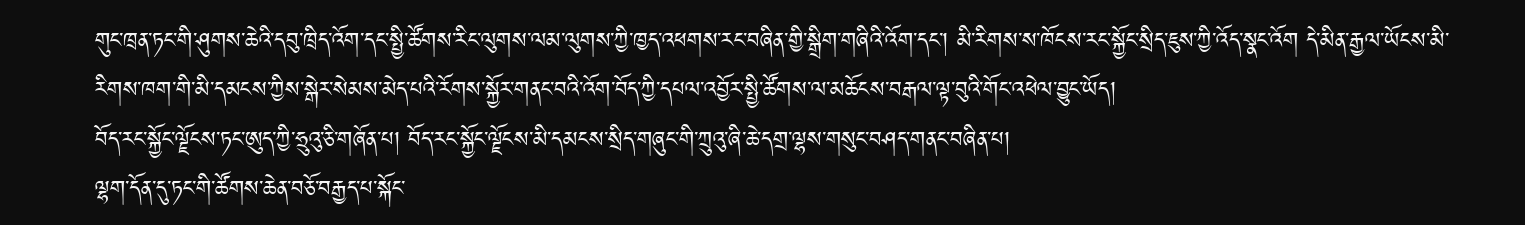གུང་ཁྲན་ཏང་གི་ཤུགས་ཆེའི་དབུ་ཁྲིད་འོག་དང་སྤྱི་ཚོགས་རིང་ལུགས་ལམ་ལུགས་ཀྱི་ཁྱད་འཕགས་རང་བཞིན་གྱི་སྒྲིག་གཞིའི་འོག་དང་། མི་རིགས་ས་ཁོངས་རང་སྐྱོང་སྲིད་ཇུས་ཀྱི་འོད་སྣང་འོག དེ་མིན་རྒྱལ་ཡོངས་མི་རིགས་ཁག་གི་མི་དམངས་ཀྱིས་སྒེར་སེམས་མེད་པའི་རོགས་སྐྱོར་གནང་བའི་འོག་བོད་ཀྱི་དཔལ་འབྱོར་སྤྱི་ཚོགས་ལ་མཆོངས་བརྒལ་ལྟ་བུའི་གོང་འཕེལ་བྱུང་ཡོད།
བོད་རང་སྐྱོང་ལྗོངས་ཏང་ཨུད་ཀྱི་ཧྲུའུ་ཅི་གཞོན་པ། བོད་རང་སྐྱོང་ལྗོངས་མི་དམངས་སྲིད་གཞུང་གི་ཀྲུའུ་ཞི་ཆེ་དགྲ་ལྷས་གསུང་བཤད་གནང་བཞིན་པ།
ལྷག་དོན་དུ་ཏང་གི་ཚོགས་ཆེན་བཅོ་བརྒྱད་པ་སྐོང་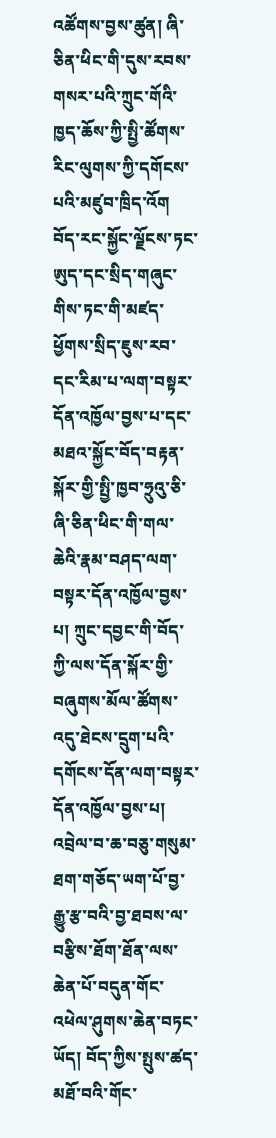འཚོགས་བྱས་ཚུན། ཞི་ཅིན་ཕིང་གི་དུས་རབས་གསར་པའི་ཀྲུང་གོའི་ཁྱད་ཆོས་ཀྱི་སྤྱི་ཚོགས་རིང་ལུགས་ཀྱི་དགོངས་པའི་མཛུབ་ཁྲིད་འོག བོད་རང་སྐྱོང་ལྗོངས་ཏང་ཨུད་དང་སྲིད་གཞུང་གིས་ཏང་གི་མཛད་ཕྱོགས་སྲིད་ཇུས་རབ་དང་རིམ་པ་ལག་བསྟར་དོན་འཁྱོལ་བྱས་པ་དང་མཐའ་སྐྱོང་བོད་བརྟན་སྐོར་གྱི་སྤྱི་ཁྱབ་ཧྲུའུ་ཅི་ཞི་ཅིན་ཕིང་གི་གལ་ཆེའི་རྣམ་བཤད་ལག་བསྟར་དོན་འཁྱོལ་བྱས་པ། ཀྲུང་དབྱང་གི་བོད་ཀྱི་ལས་དོན་སྐོར་གྱི་བཞུགས་མོལ་ཚོགས་འདུ་ཐེངས་དྲུག་པའི་དགོངས་དོན་ལག་བསྟར་དོན་འཁྱོལ་བྱས་པ། འབྲེལ་བ་ཆ་བཅུ་གསུམ་ཐག་གཅོད་ཡག་པོ་བྱ་རྒྱུ་རྩ་བའི་བྱ་ཐབས་ལ་བརྩིས་ཐོག་ཐོན་ལས་ཆེན་པོ་བདུན་གོང་འཕེལ་ཤུགས་ཆེན་བཏང་ཡོད། བོད་ཀྱིས་སྤུས་ཚད་མཐོ་བའི་གོང་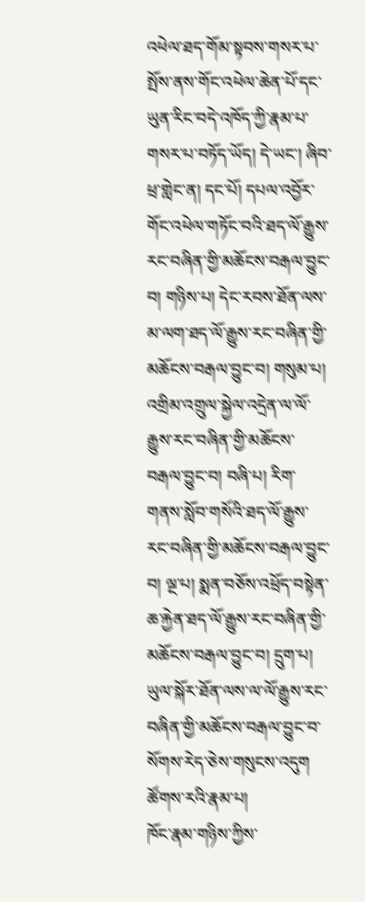འཕེལ་ཐད་གོམ་སྟབས་གསར་པ་སྤོས་ནས་གོང་འཕེལ་ཆེན་པོ་དང་ཡུན་རིང་བདེ་འཁོད་ཀྱི་རྣམ་པ་གསར་པ་བཏོད་ཡོད། དེ་ཡང་། ཞིབ་ཕྲ་གླེང་ན། དང་པོ། དཔལ་འབྱོར་གོང་འཕེལ་གཏོང་བའི་ཐད་ལོ་རྒྱུས་རང་བཞིན་གྱི་མཆོངས་བརྒལ་བྱུང་བ། གཉིས་པ། དེང་རབས་ཐོན་ལས་མ་ལག་ཐད་ལོ་རྒྱུས་རང་བཞིན་གྱི་མཆོངས་བརྒལ་བྱུང་བ། གསུམ་པ། འགྲིམ་འགྲུལ་སྐྱེལ་འདྲེན་ལ་ལོ་རྒྱུས་རང་བཞིན་གྱི་མཆོངས་བརྒལ་བྱུང་བ། བཞི་པ། རིག་གནས་སློབ་གསོའི་ཐད་ལོ་རྒྱུས་རང་བཞིན་གྱི་མཆོངས་བརྒལ་བྱུང་བ། ལྔ་པ། སྨན་བཅོས་འཕྲོད་བསྟེན་ཆ་རྐྱེན་ཐད་ལོ་རྒྱུས་རང་བཞིན་གྱི་མཆོངས་བརྒལ་བྱུང་བ། དྲུག་པ། ཡུལ་སྐོར་ཐོན་ལས་ལ་ལོ་རྒྱུས་རང་བཞིན་གྱི་མཆོངས་བརྒལ་བྱུང་བ་སོགས་རེད་ཅེས་གསུངས་འདུག
ཚོགས་རའི་རྣམ་པ།
ཁོང་རྣམ་གཉིས་ཀྱིས་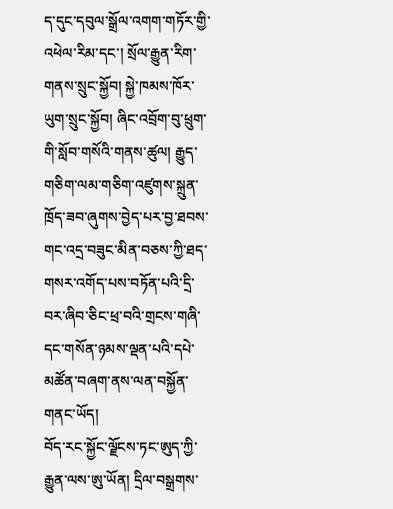ད་དུང་དབུལ་སྒྲོལ་འགག་གཏོར་གྱི་འཕེལ་རིམ་དང་། སྲོལ་རྒྱུན་རིག་གནས་སྲུང་སྐྱོབ། སྐྱེ་ཁམས་ཁོར་ཡུག་སྲུང་སྐྱོབ། ཞིང་འབྲོག་བུ་ཕྲུག་གི་སློབ་གསོའི་གནས་ཚུལ། རྒྱུད་གཅིག་ལམ་གཅིག་འཛུགས་སྐྲུན་ཁྲོད་ཟབ་ཞུགས་བྱེད་པར་བྱ་ཐབས་གང་འདྲ་བཟུང་མིན་བཅས་ཀྱི་ཐད་གསར་འགོད་པས་བཏོན་པའི་དྲི་བར་ཞིབ་ཅིང་ཕྲ་བའི་གྲངས་གཞི་དང་གསོན་ཉམས་ལྡན་པའི་དཔེ་མཚོན་བཞག་ནས་ལན་བསྐྱོན་གནང་ཡོད།
བོད་རང་སྐྱོང་ལྗོངས་ཏང་ཨུད་ཀྱི་རྒྱུན་ལས་ཨུ་ཡོན། དྲིལ་བསྒྲགས་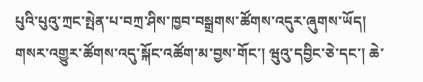པུའི་པུའུ་ཀྲང་སྤེན་པ་བཀྲ་ཤིས་ཁྱབ་བསྒྲགས་ཚོགས་འདུར་ཞུགས་ཡོད།
གསར་འགྱུར་ཚོགས་འདུ་སྐོང་འཚོག་མ་བྱས་གོང་། ཝུའུ་དབྱིང་ཅེ་དང་། ཆེ་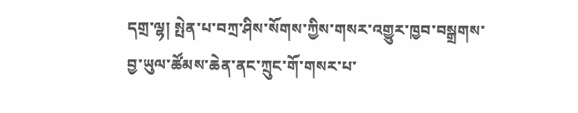དགྲ་ལྷ། སྤེན་པ་བཀྲ་ཤིས་སོགས་ཀྱིས་གསར་འགྱུར་ཁྱབ་བསྒྲགས་བྱ་ཡུལ་ཚོམས་ཆེན་ནང་ཀྲུང་གོ་གསར་པ་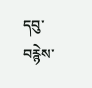དབུ་བརྙེས་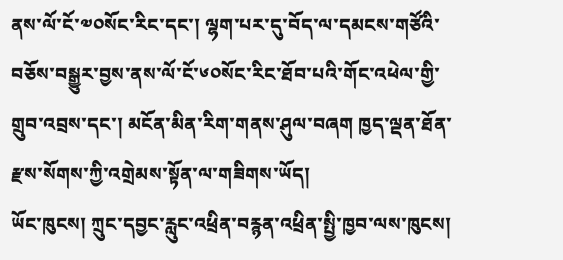ནས་ལོ་ངོ་༧༠སོང་རིང་དང་། ལྷག་པར་དུ་བོད་ལ་དམངས་གཙོའི་བཅོས་བསྒྱུར་བྱས་ནས་ལོ་ངོ་༦༠སོང་རིང་ཐོབ་པའི་གོང་འཕེལ་གྱི་གྲུབ་འབྲས་དང་། མངོན་མིན་རིག་གནས་ཤུལ་བཞག ཁྱད་ལྡན་ཐོན་རྫས་སོགས་ཀྱི་འགྲེམས་སྟོན་ལ་གཟིགས་ཡོད།
ཡོང་ཁུངས། ཀྲུང་དབྱང་རླུང་འཕྲིན་བརྙན་འཕྲིན་སྤྱི་ཁྱབ་ལས་ཁུངས།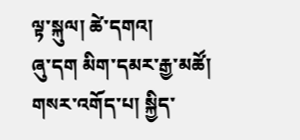ལྟ་སྐུལ། ཚེ་དགའ།
ཞུ་དག མིག་དམར་རྒྱ་མཚོ།
གསར་འགོད་པ། སྐྱིད་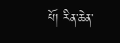པོ། རིན་ཆེན་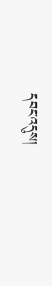དབང་འདུས།